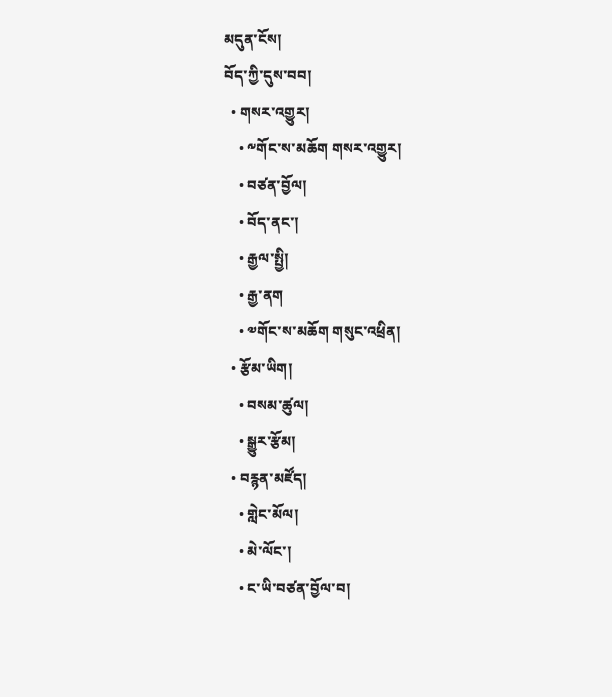མདུན་ངོས།
བོད་ཀྱི་དུས་བབ།
  • གསར་འགྱུར།
    • ༸གོང་ས་མཆོག གསར་འགྱུར།
    • བཙན་བྱོལ།
    • བོད་ནང་།
    • རྒྱལ་སྤྱི།
    • རྒྱ་ནག
    • ༧གོང་ས་མཆོག གསུང་འཕྲིན།
  • རྩོམ་ཡིག།
    • བསམ་ཚུལ།
    • སྒྱུར་རྩོམ།
  • བརྙན་མཛོད།
    • གླེང་མོལ།
    • མེ་ལོང་།
    • ང་ཡི་བཙན་བྱོལ་བ།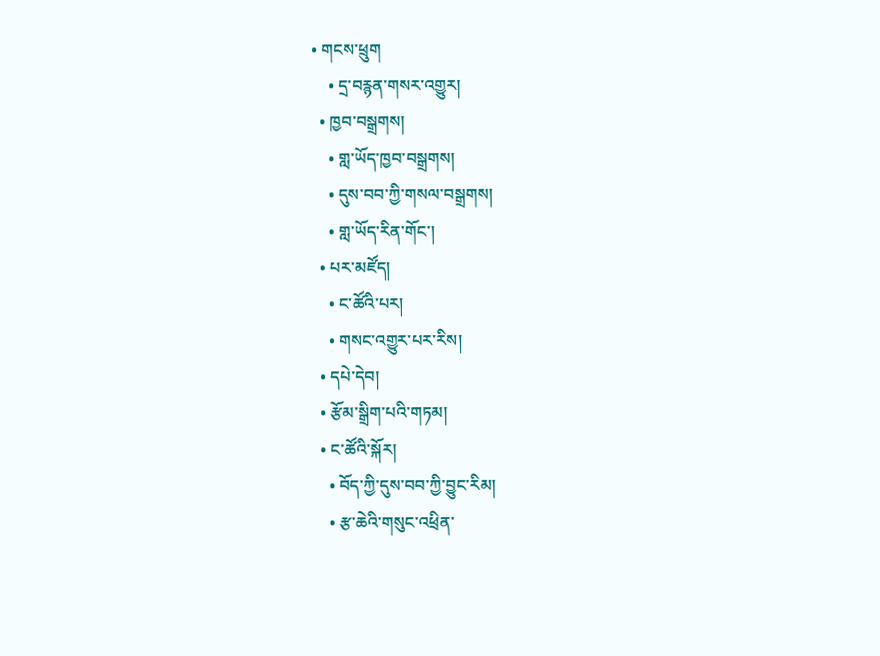• གངས་ཕྲུག
    • དྲ་བརྙན་གསར་འགྱུར།
  • ཁྱབ་བསྒྲགས།
    • གླ་ཡོད་ཁྱབ་བསྒྲགས།
    • དུས་བབ་ཀྱི་གསལ་བསྒྲགས།
    • གླ་ཡོད་རིན་གོང་།
  • པར་མཛོད།
    • ང་ཚོའི་པར།
    • གསང་འགྱུར་པར་རིས།
  • དཔེ་དེབ།
  • རྩོམ་སྒྲིག་པའི་གཏམ།
  • ང་ཚོའི་སྐོར།
    • བོད་ཀྱི་དུས་བབ་ཀྱི་བྱུང་རིམ།
    • རྩ་ཆེའི་གསུང་འཕྲིན་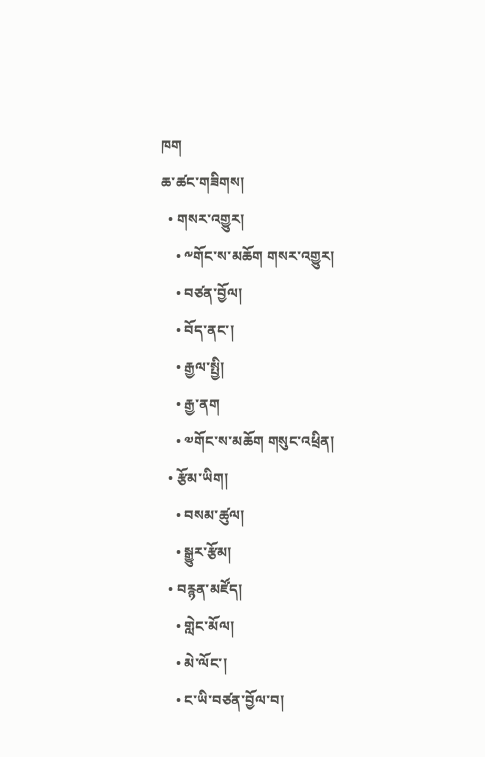ཁག
ཆ་ཚང་གཟིགས།
  • གསར་འགྱུར།
    • ༸གོང་ས་མཆོག གསར་འགྱུར།
    • བཙན་བྱོལ།
    • བོད་ནང་།
    • རྒྱལ་སྤྱི།
    • རྒྱ་ནག
    • ༧གོང་ས་མཆོག གསུང་འཕྲིན།
  • རྩོམ་ཡིག།
    • བསམ་ཚུལ།
    • སྒྱུར་རྩོམ།
  • བརྙན་མཛོད།
    • གླེང་མོལ།
    • མེ་ལོང་།
    • ང་ཡི་བཙན་བྱོལ་བ།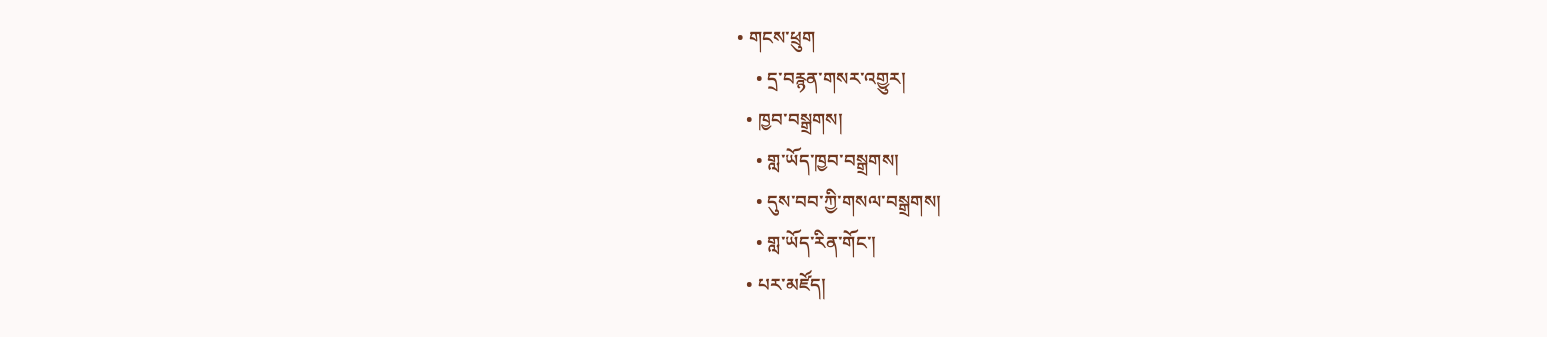• གངས་ཕྲུག
    • དྲ་བརྙན་གསར་འགྱུར།
  • ཁྱབ་བསྒྲགས།
    • གླ་ཡོད་ཁྱབ་བསྒྲགས།
    • དུས་བབ་ཀྱི་གསལ་བསྒྲགས།
    • གླ་ཡོད་རིན་གོང་།
  • པར་མཛོད།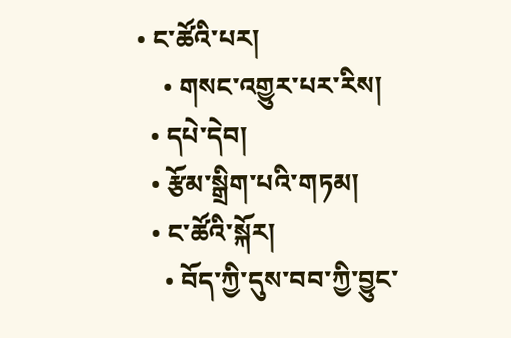• ང་ཚོའི་པར།
    • གསང་འགྱུར་པར་རིས།
  • དཔེ་དེབ།
  • རྩོམ་སྒྲིག་པའི་གཏམ།
  • ང་ཚོའི་སྐོར།
    • བོད་ཀྱི་དུས་བབ་ཀྱི་བྱུང་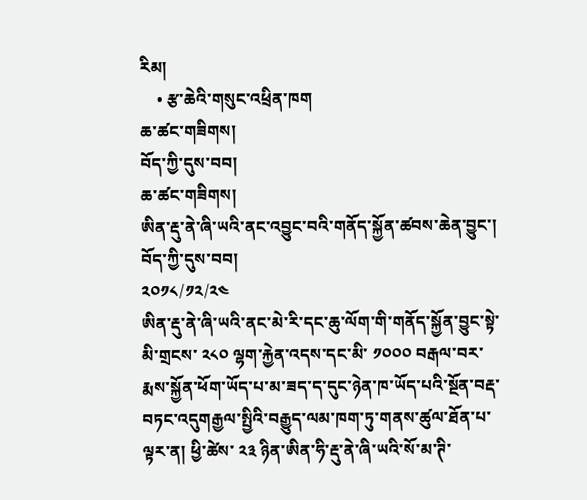རིམ།
    • རྩ་ཆེའི་གསུང་འཕྲིན་ཁག
ཆ་ཚང་གཟིགས།
བོད་ཀྱི་དུས་བབ།
ཆ་ཚང་གཟིགས།
ཨིན་རྡུ་ནེ་ཞི་ཡའི་ནང་འབྱུང་བའི་གནོད་སྐྱོན་ཚབས་ཆེན་བྱུང་།
བོད་ཀྱི་དུས་བབ།
༢༠༡༨/༡༢/༢༤
ཨིན་རྡུ་ནེ་ཞི་ཡའི་ནང་མེ་རི་དང་ཆུ་ལོག་གི་གནོད་སྐྱོན་བྱུང་སྟེ་མི་གྲངས་ ༢༨༠ ལྷག་རྐྱེན་འདས་དང་མི་ ༡༠༠༠ བརྒལ་བར་རྨས་སྐྱོན་ཕོག་ཡོད་པ་མ་ཟད་ད་དུང་ཉེན་ཁ་ཡོད་པའི་སྔོན་བརྡ་བཏང་འདུགརྒྱལ་སྤྱིའི་བརྒྱུད་ལམ་ཁག་ཏུ་གནས་ཚུལ་ཐོན་པ་ལྟར་ན། ཕྱི་ཚེས་ ༢༣ ཉིན་ཨིན་ཧི་རྡུ་ནེ་ཞི་ཡའི་སོ་མ་ཊི་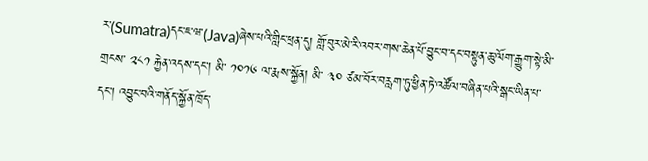ར་(Sumatra)དང་ཇ་ཝ་(Java)ཞེས་པའི་གླིང་ཕྲན་དུ། གློ་བུར་མེ་རི་འབར་གས་ཆེན་པོ་བྱུང་བ་དང་བསྟུན་ཆུ་ལོག་རྒྱུག་སྟེ་མི་གྲངས་ ༢༨༡ རྐྱེན་འདས་དང་། མི་ ༡༠༡༦ ལ་རྨས་སྐྱོན། མི་ ༣༠ ཙམ་བོར་བརླག་ཏུ་ཕྱིན་ཏེ་འཚོལ་བཞིན་པའི་སྒང་ཡིན་པ་དང་། འབྱུང་བའི་གནོད་སྐྱོན་ཁྲོད་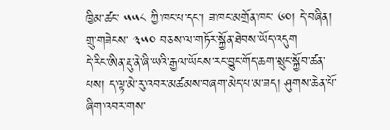ཁྱིམ་ཚང་ ༥༥༨ ཀྱི་ཁང་པ་དང་། ཟ་ཁང་མགྲོན་ཁང་ ༦༠། དེ་བཞིན། གྲུ་གཟེངས་ ༣༥༠ བཅས་ལ་གཏོར་སྐྱོན་ཐེབས་ཡོད་འདུག
དེ་རིང་ཨིན་རྡུ་ནེ་ཞི་ཡའི་རྒྱལ་ཡོངས་རང་བྱུང་གོད་ཆག་སྲུང་སྐྱོབ་ཚན་པས། ད་ལྟ་མེ་རུ་འབར་མཚམས་བཞག་མེད་པ་མ་ཟད། ཤུགས་ཆེན་པོ་ཞིག་འབར་གས་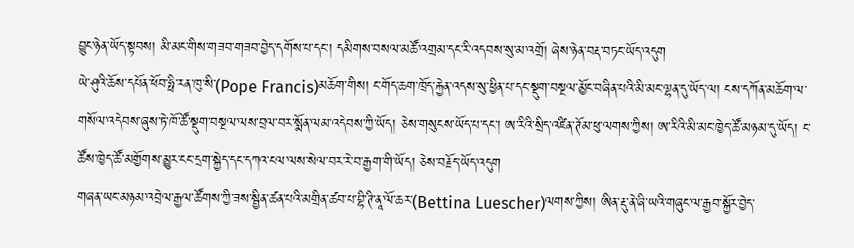བྱུང་ཉེན་ཡོད་སྟབས། མི་མང་གིས་གཟབ་གཟབ་བྱེད་དགོས་པ་དང་། དམིགས་བསལ་མཚོ་འགྲམ་དང་རི་འདབས་སུ་མ་འགྲོ། ཞེས་ཉེན་བརྡ་བཏང་ཡོད་འདུག
ཡེ་ཤུའི་ཆོས་དཔོན་ཕོབ་ཧྥི་རན་ཁུ་སི་(Pope Francis)མཆོག་གིས། ང་གོད་ཆག་ཁྲོད་རྐྱེན་འདས་སུ་ཕྱིན་པ་དང་སྡུག་བསྔལ་མྱོང་བཞིན་པའི་མི་མང་ལྷན་དུ་ཡོད་ལ། ངས་དཀོན་མཆོག་ལ་གསོལ་འདེབས་ཞུས་ཏེ་ཁོ་ཚོ་སྡུག་བསྔལ་ལས་བྲལ་བར་སྨོན་ལམ་འདེབས་ཀྱི་ཡོད། ཅེས་གསུངས་ཡོད་པ་དང་། ཨ་རིའི་སྲིད་འཛིན་ཊོམ་ཕུ་ལགས་ཀྱིས། ཨ་རིའི་མི་མང་ཁྱེད་ཚོ་མཉམ་དུ་ཡོད། ང་ཚོས་ཁྱེད་ཚོ་མགྱོགས་མྱུར་ངང་དྲག་སྐྱེད་དང་དཀའ་ངལ་ལས་སེལ་བར་རེ་བ་རྒྱག་གི་ཡོད། ཅེས་བརྗོད་ཡོད་འདུག
གཞན་ཡང་མཉམ་འབྲེལ་རྒྱལ་ཚོགས་ཀྱི་ཟས་སྦྱིན་ཚན་པའི་མགྲིན་ཚབ་པ་བྷི་ཊི་ནཱ་ལོ་ཆར་(Bettina Luescher)ལགས་ཀྱིས། ཨིན་རྡུ་ནེ་ཞི་ཡའི་གཞུང་ལ་རྒྱབ་སྐྱོར་བྱེད་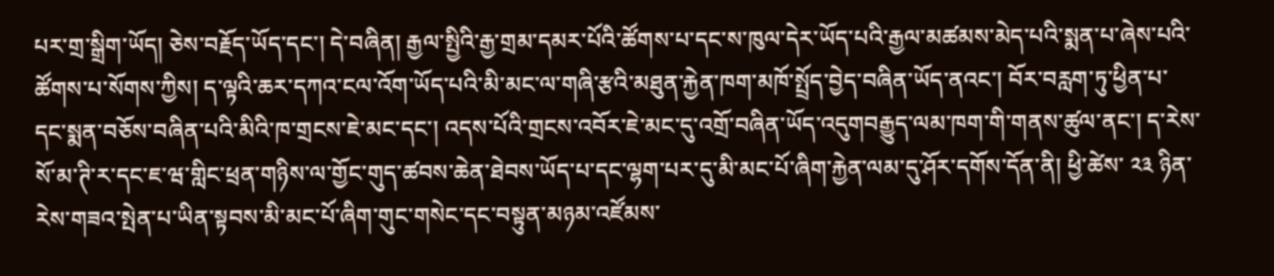པར་གྲ་སྒྲིག་ཡོད། ཅེས་བརྗོད་ཡོད་དང་། དེ་བཞིན། རྒྱལ་སྤྱིའི་རྒྱ་གྲམ་དམར་པོའི་ཚོགས་པ་དང་ས་ཁུལ་དེར་ཡོད་པའི་རྒྱལ་མཚམས་མེད་པའི་སྨན་པ་ཞེས་པའི་ཚོགས་པ་སོགས་ཀྱིས། ད་ལྟའི་ཆར་དཀའ་ངལ་འོག་ཡོད་པའི་མི་མང་ལ་གཞི་རྩའི་མཐུན་རྐྱེན་ཁག་མཁོ་སྤྲོད་བྱེད་བཞིན་ཡོད་ནའང་། བོར་བརླག་ཏུ་ཕྱིན་པ་དང་སྨན་བཅོས་བཞིན་པའི་མིའི་ཁ་གྲངས་ཇེ་མང་དང་། འདས་པོའི་གྲངས་འབོར་ཇེ་མང་དུ་འགྲོ་བཞིན་ཡོད་འདུགབརྒྱུད་ལམ་ཁག་གི་གནས་ཚུལ་ནང་། ད་རེས་སོ་མ་ཊི་ར་དང་ཇ་ཝ་གླིང་ཕྲན་གཉིས་ལ་གྱོང་གུད་ཚབས་ཆེན་ཐེབས་ཡོད་པ་དང་ལྷག་པར་དུ་མི་མང་པོ་ཞིག་རྐྱེན་ལམ་དུ་ཤོར་དགོས་དོན་ནི། ཕྱི་ཚེས་ ༢༣ ཉིན་རེས་གཟའ་སྤེན་པ་ཡིན་སྟབས་མི་མང་པོ་ཞིག་གུང་གསེང་དང་བསྟུན་མཉམ་འཛོམས་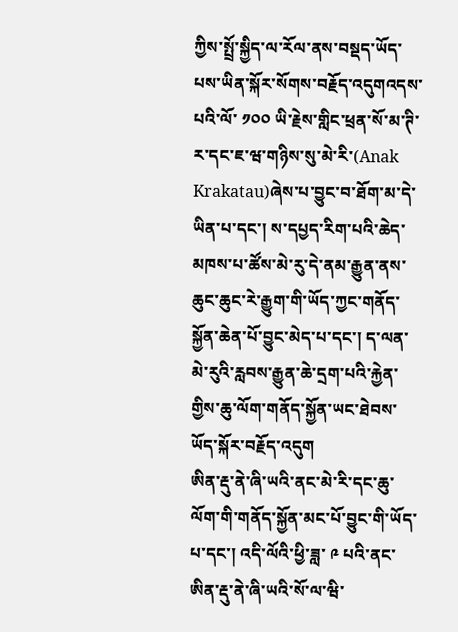ཀྱིས་སྤྲོ་སྐྱིད་ལ་རོལ་ནས་བསྡད་ཡོད་པས་ཡིན་སྐོར་སོགས་བརྗོད་འདུགའདས་པའི་ལོ་ ༡༠༠ ཡི་རྗེས་གླིང་ཕྲན་སོ་མ་ཊི་ར་དང་ཇ་ཝ་གཉིས་སུ་མེ་རི་(Anak Krakatau)ཞེས་པ་བྱུང་བ་ཐོག་མ་དེ་ཡིན་པ་དང་། ས་དཔྱད་རིག་པའི་ཆེད་མཁས་པ་ཚོས་མེ་རུ་དེ་ནམ་རྒྱུན་ནས་ཆུང་ཆུང་རེ་རྒྱུག་གི་ཡོད་ཀྱང་གནོད་སྐྱོན་ཆེན་པོ་བྱུང་མེད་པ་དང་། ད་ལན་མེ་རུའི་རླབས་རྒྱུན་ཆེ་དྲག་པའི་རྐྱེན་གྱིས་ཆུ་ལོག་གནོད་སྐྱོན་ཡང་ཐེབས་ཡོད་སྐོར་བརྗོད་འདུག
ཨིན་རྡུ་ནེ་ཞི་ཡའི་ནང་མེ་རི་དང་ཆུ་ལོག་གི་གནོད་སྐྱོན་མང་པོ་བྱུང་གི་ཡོད་པ་དང་། འདི་ལོའི་ཕྱི་ཟླ་ ༩ པའི་ནང་ཨིན་རྡུ་ནེ་ཞི་ཡའི་སོ་ལ་ཝི་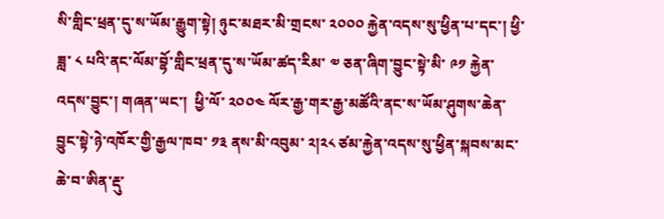སི་གླིང་ཕྲན་དུ་ས་ཡོམ་རྒྱུག་སྟེ། ཉུང་མཐར་མི་གྲངས་ ༢༠༠༠ རྐྱེན་འདས་སུ་ཕྱིན་པ་དང་། ཕྱི་ཟླ་ ༨ པའི་ནང་ལོམ་བྷོ་གླིང་ཕྲན་དུ་ས་ཡོམ་ཚད་རིམ་ ༧ ཅན་ཞིག་བྱུང་སྟེ་མི་ ༩༡ རྐྱེན་འདས་བྱུང་། གཞན་ཡང་།  ཕྱི་ལོ་ ༢༠༠༤ ལོར་རྒྱ་གར་རྒྱ་མཚོའི་ནང་ས་ཡོམ་ཤུགས་ཆེན་བྱུང་སྟེ་ཉེ་འཁོར་གྱི་རྒྱལ་ཁབ་ ༡༣ ནས་མི་འབུམ་ ༢།༢༨ ཙམ་རྐྱེན་འདས་སུ་ཕྱིན་སྐབས་མང་ཆེ་བ་ཨིན་རྡུ་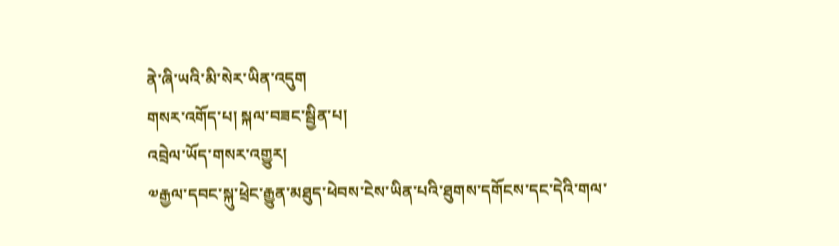ནེ་ཞི་ཡའི་མི་སེར་ཡིན་འདུག
གསར་འགོད་པ། སྐལ་བཟང་སྦྱིན་པ།
འབྲེལ་ཡོད་གསར་འགྱུར།
༧རྒྱལ་དབང་སྐུ་ཕྲེང་རྒྱུན་མཐུད་ཕེབས་ངེས་ཡིན་པའི་ཐུགས་དགོངས་དང་དེའི་གལ་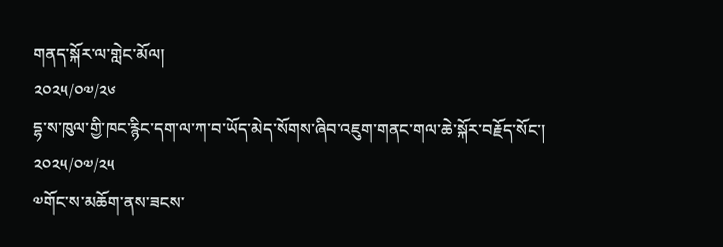གནད་སྐོར་ལ་གླེང་མོལ།
༢༠༢༥/༠༧/༢༦
དྷ་ས་ཁུལ་གྱི་ཁང་རྙིང་དག་ལ་ཀ་བ་ཡོད་མེད་སོགས་ཞིབ་འཇུག་གནང་གལ་ཆེ་སྐོར་བརྗོད་སོང་།
༢༠༢༥/༠༧/༢༥
༧གོང་ས་མཆོག་ནས་ཟངས་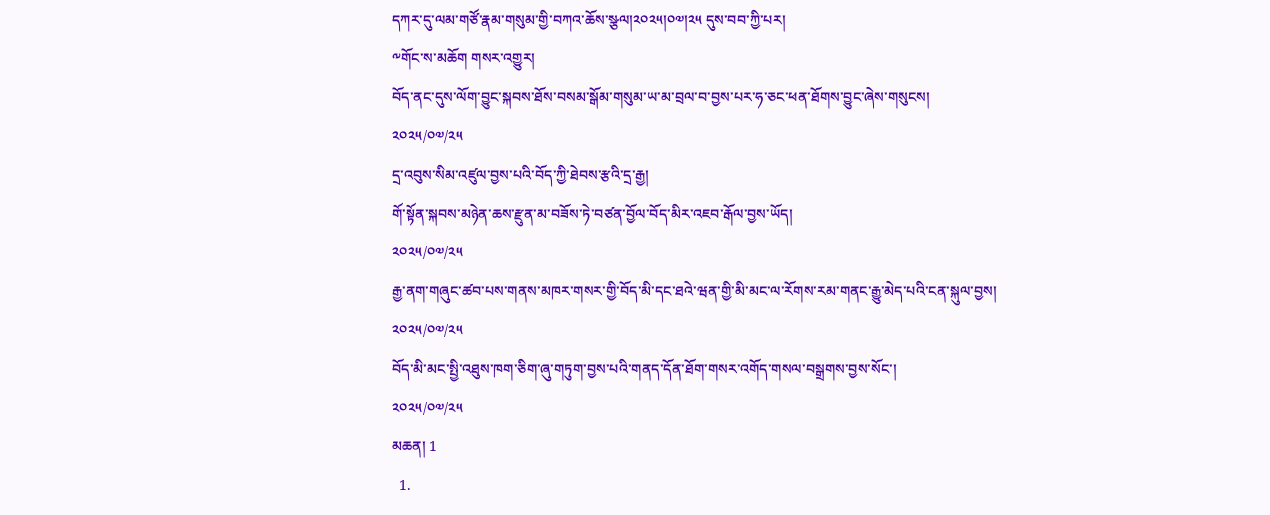དཀར་དུ་ལམ་གཙོ་རྣམ་གསུམ་གྱི་བཀའ་ཆོས་སྩལ།༢༠༢༥།༠༧།༢༥ དུས་བབ་ཀྱི་པར།
༸གོང་ས་མཆོག གསར་འགྱུར།
བོད་ནང་དུས་ལོག་བྱུང་སྐབས་ཐོས་བསམ་སྒོམ་གསུམ་ཡ་མ་བྲལ་བ་བྱས་པར་ཧ་ཅང་ཕན་ཐོགས་བྱུང་ཞེས་གསུངས།
༢༠༢༥/༠༧/༢༥
དྲ་འབུས་སིམ་འཛུལ་བྱས་པའི་བོད་ཀྱི་ཐེབས་རྩའི་དྲ་རྒྱ།
གོ་སྟོན་སྐབས་མཉེན་ཆས་རྫུན་མ་བཟོས་ཏེ་བཙན་བྱོལ་བོད་མིར་འཇབ་རྒོལ་བྱས་ཡོད།
༢༠༢༥/༠༧/༢༥
རྒྱ་ནག་གཞུང་ཚབ་པས་གནས་མཁར་གསར་གྱི་བོད་མི་དང་ཐའེ་ཝན་གྱི་མི་མང་ལ་རོགས་རམ་གནང་རྒྱུ་མེད་པའི་ངན་སྐུལ་བྱས།
༢༠༢༥/༠༧/༢༥
བོད་མི་མང་སྤྱི་འཐུས་ཁག་ཅིག་ཞུ་གཏུག་བྱས་པའི་གནད་དོན་ཐོག་གསར་འགོད་གསལ་བསྒྲགས་བྱས་སོང་།
༢༠༢༥/༠༧/༢༥
མཆན། 1
  1.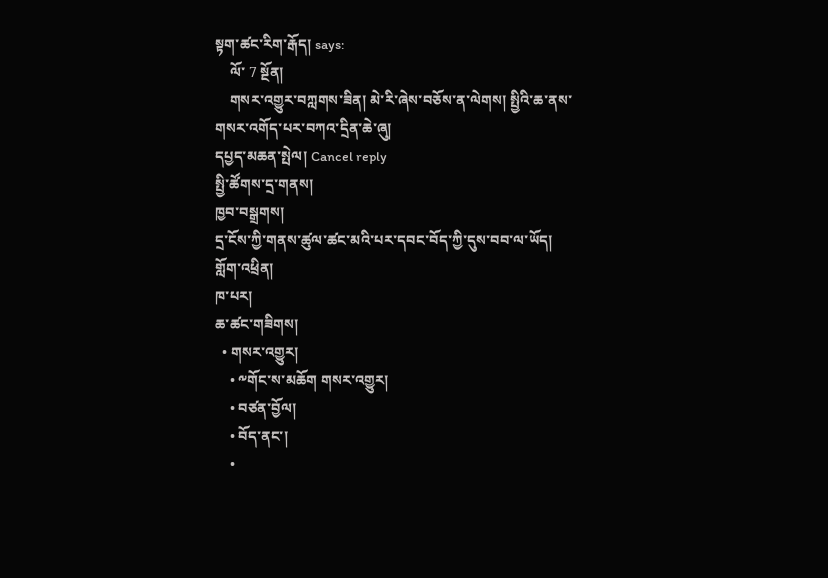སྟག་ཚང་རིག་རྒོད། says:
    ལོ་ 7 སྔོན།
    གསར་འགྱུར་བཀླགས་ཟིན། མེ་རི་ཞེས་བཅོས་ན་ལེགས། སྤྱིའི་ཆ་ནས་གསར་འགོད་པར་བཀའ་དྲིན་ཆེ་ཞུ།
དཔྱད་མཆན་སྤེལ། Cancel reply
སྤྱི་ཚོགས་དྲ་གནས།
ཁྱབ་བསྒྲགས།
དྲ་ངོས་ཀྱི་གནས་ཚུལ་ཚང་མའི་པར་དབང་བོད་ཀྱི་དུས་བབ་ལ་ཡོད།
གློག་འཕྲིན།
ཁ་པར།
ཆ་ཚང་གཟིགས།
  • གསར་འགྱུར།
    • ༸གོང་ས་མཆོག གསར་འགྱུར།
    • བཙན་བྱོལ།
    • བོད་ནང་།
    •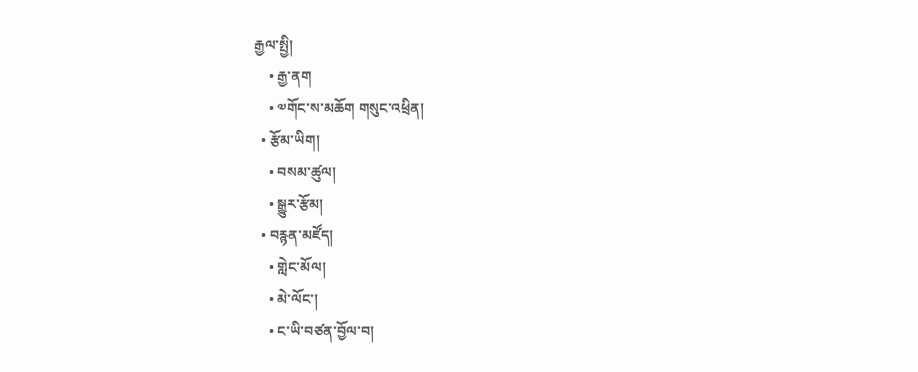རྒྱལ་སྤྱི།
    • རྒྱ་ནག
    • ༧གོང་ས་མཆོག གསུང་འཕྲིན།
  • རྩོམ་ཡིག།
    • བསམ་ཚུལ།
    • སྒྱུར་རྩོམ།
  • བརྙན་མཛོད།
    • གླེང་མོལ།
    • མེ་ལོང་།
    • ང་ཡི་བཙན་བྱོལ་བ།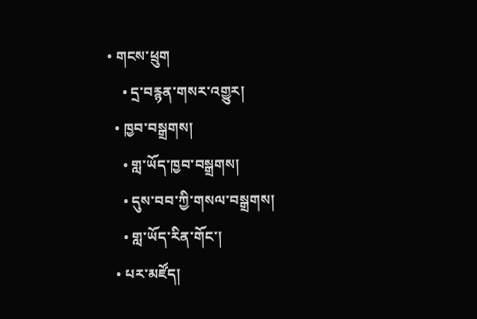• གངས་ཕྲུག
    • དྲ་བརྙན་གསར་འགྱུར།
  • ཁྱབ་བསྒྲགས།
    • གླ་ཡོད་ཁྱབ་བསྒྲགས།
    • དུས་བབ་ཀྱི་གསལ་བསྒྲགས།
    • གླ་ཡོད་རིན་གོང་།
  • པར་མཛོད།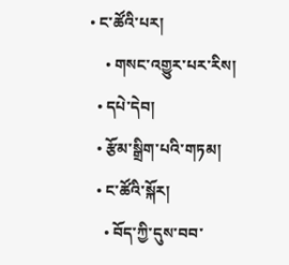• ང་ཚོའི་པར།
    • གསང་འགྱུར་པར་རིས།
  • དཔེ་དེབ།
  • རྩོམ་སྒྲིག་པའི་གཏམ།
  • ང་ཚོའི་སྐོར།
    • བོད་ཀྱི་དུས་བབ་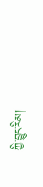ཀྱི་བྱུང་རིམ།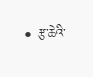• རྩ་ཆེའི་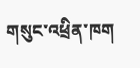གསུང་འཕྲིན་ཁག